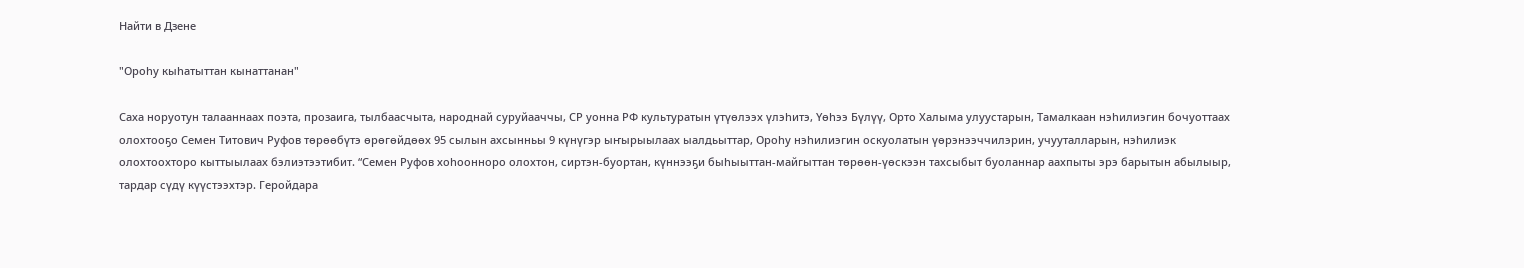Найти в Дзене

"Ороһу кыһатыттан кынаттанан"

Саха норуотун талааннаах поэта, прозаига, тылбаасчыта, народнай суруйааччы, СР уонна РФ культуратын үтүөлээх үлэһитэ, Үөһээ Бүлүү, Орто Халыма улуустарын, Тамалкаан нэһилиэгин бочуоттаах олохтооҕо Семен Титович Руфов төрөөбүтэ өрөгөйдөөх 95 сылын ахсынньы 9 күнүгэр ыҥырыылаах ыалдьыттар, Ороһу нэһилиэгин оскуолатын үөрэнээччилэрин, учууталларын, нэһилиэк олохтоохторо кыттыылаах бэлиэтээтибит. “Семен Руфов хоһоонноро олохтон, сиртэн-буортан, күннээҕи быһыыттан-майгыттан төрөөн-үөскээн тахсыбыт буоланнар аахпыты эрэ барытын абылыыр, тардар сүдү күүстээхтэр. Геройдара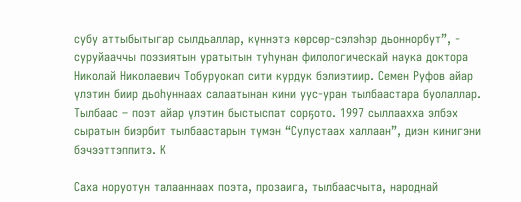субу аттыбытыгар сылдьаллар, күннэтэ көрсөр-сэлэһэр дьоннорбут”, - суруйааччы поэзиятын уратытын туһунан филологическай наука доктора Николай Николаевич Тобуруокап сити курдук бэлиэтиир. Семен Руфов айар үлэтин биир дьоһуннаах салаатынан кини уус-уран тылбаастара буолаллар. Тылбаас – поэт айар үлэтин быстыспат сорҕото. 1997 сыллаахха элбэх сыратын биэрбит тылбаастарын түмэн “Сулустаах халлаан”, диэн кинигэни бэчээттэппитэ. К

Саха норуотун талааннаах поэта, прозаига, тылбаасчыта, народнай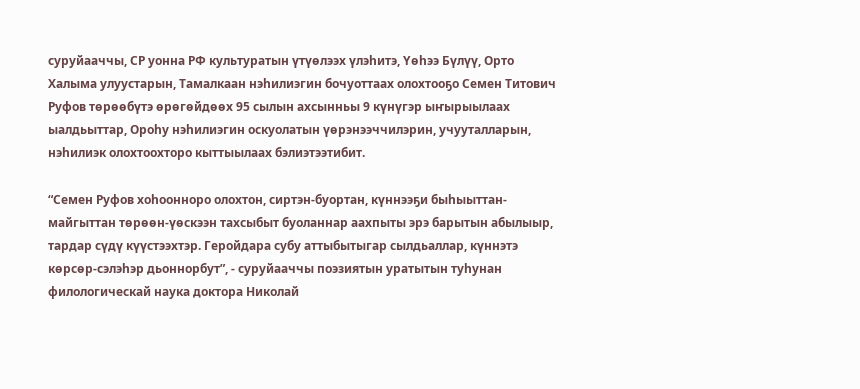суруйааччы, СР уонна РФ культуратын үтүөлээх үлэһитэ, Үөһээ Бүлүү, Орто Халыма улуустарын, Тамалкаан нэһилиэгин бочуоттаах олохтооҕо Семен Титович Руфов төрөөбүтэ өрөгөйдөөх 95 сылын ахсынньы 9 күнүгэр ыҥырыылаах ыалдьыттар, Ороһу нэһилиэгин оскуолатын үөрэнээччилэрин, учууталларын, нэһилиэк олохтоохторо кыттыылаах бэлиэтээтибит.

“Семен Руфов хоһоонноро олохтон, сиртэн-буортан, күннээҕи быһыыттан-майгыттан төрөөн-үөскээн тахсыбыт буоланнар аахпыты эрэ барытын абылыыр, тардар сүдү күүстээхтэр. Геройдара субу аттыбытыгар сылдьаллар, күннэтэ көрсөр-сэлэһэр дьоннорбут”, - суруйааччы поэзиятын уратытын туһунан филологическай наука доктора Николай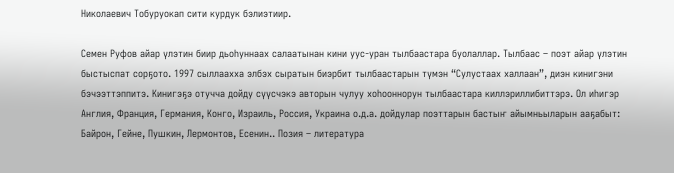Николаевич Тобуруокап сити курдук бэлиэтиир.

Семен Руфов айар үлэтин биир дьоһуннаах салаатынан кини уус-уран тылбаастара буолаллар. Тылбаас – поэт айар үлэтин быстыспат сорҕото. 1997 сыллаахха элбэх сыратын биэрбит тылбаастарын түмэн “Сулустаах халлаан”, диэн кинигэни бэчээттэппитэ. Кинигэҕэ отучча дойду сүүсчэкэ авторын чулуу хоһооннорун тылбаастара киллэриллибиттэрэ. Ол иһигэр Англия, Франция, Германия, Конго, Израиль, Россия, Украина о.д.а. дойдулар поэттарын бастыҥ айымньыларын ааҕабыт: Байрон, Гейне, Пушкин, Лермонтов, Есенин.. Позия – литература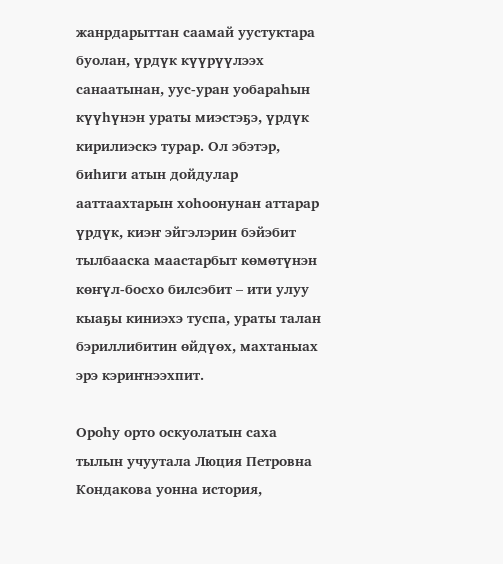жанрдарыттан саамай уустуктара буолан, үрдүк күүрүүлээх санаатынан, уус-уран уобараһын күүһүнэн ураты миэстэҕэ, үрдүк кирилиэскэ турар. Ол эбэтэр, биһиги атын дойдулар ааттаахтарын хоһоонунан аттарар үрдүк, киэҥ эйгэлэрин бэйэбит тылбааска маастарбыт көмөтүнэн көҥүл-босхо билсэбит – ити улуу кыаҕы киниэхэ туспа, ураты талан бэриллибитин өйдүөх, махтаныах эрэ кэриҥнээхпит.

Ороһу орто оскуолатын саха тылын учуутала Люция Петровна Кондакова уонна история,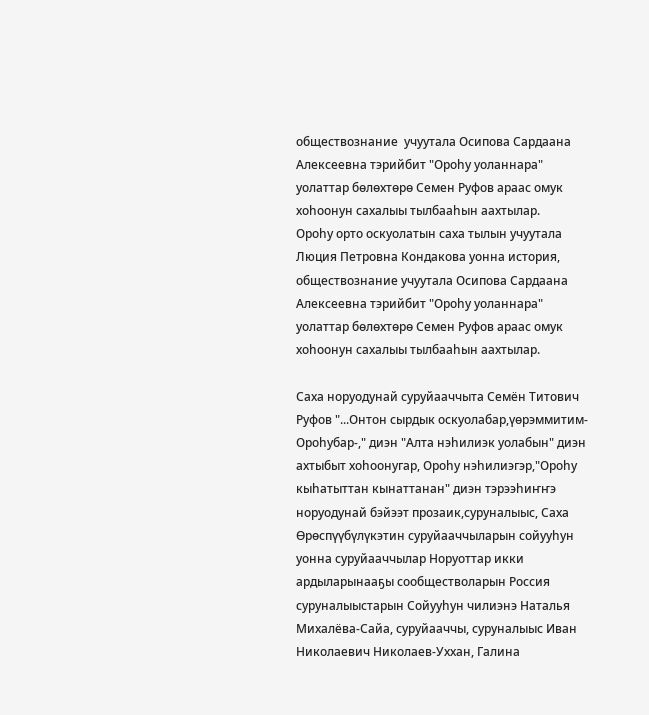обществознание  учуутала Осипова Сардаана Алексеевна тэрийбит "Ороһу уоланнара" уолаттар бөлөхтөрө Семен Руфов араас омук хоһоонун сахалыы тылбааһын аахтылар.
Ороһу орто оскуолатын саха тылын учуутала Люция Петровна Кондакова уонна история, обществознание учуутала Осипова Сардаана Алексеевна тэрийбит "Ороһу уоланнара" уолаттар бөлөхтөрө Семен Руфов араас омук хоһоонун сахалыы тылбааһын аахтылар.

Саха норуодунай суруйааччыта Семён Титович Руфов "...Онтон сырдык оскуолабар,үөрэммитим- Ороһубар-," диэн "Алта нэһилиэк уолабын" диэн ахтыбыт хоһоонугар, Ороһу нэһилиэгэр,"Ороһу кыһатыттан кынаттанан" диэн тэрээһиҥҥэ норуодунай бэйээт прозаик,суруналыыс, Саха Өрөспүүбүлүкэтин суруйааччыларын сойууһун уонна суруйааччылар Норуоттар икки ардыларынааҕы сообществоларын Россия суруналыыстарын Сойууһун чилиэнэ Наталья Михалёва-Сайа, суруйааччы, суруналыыс Иван Николаевич Николаев-Уххан, Галина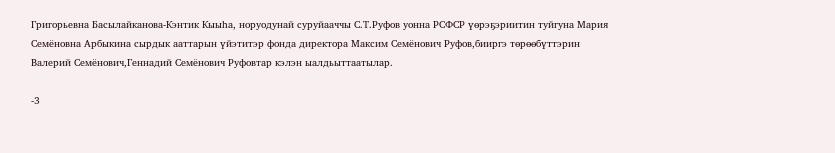Григорьевна Басылайканова-Кэнтик Кыыһа, норуодунай суруйааччы С.Т.Руфов уонна РСФСР үөрэҕэриитин туйгуна Мария Семёновна Арбыкина сырдык ааттарын үйэтитэр фонда директора Максим Семёнович Руфов,бииргэ төрөөбүттэрин Валерий Семёнович,Геннадий Семёнович Руфовтар кэлэн ыалдьыттаатылар.

-3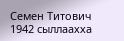Семен Титович 1942 сыллаахха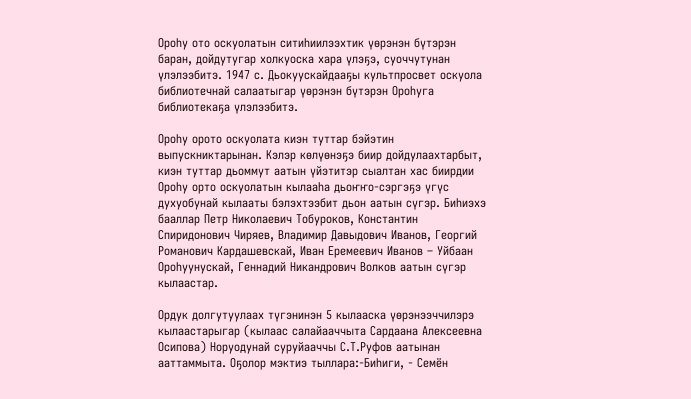Ороһу ото оскуолатын ситиһиилээхтик үөрэнэн бүтэрэн баран, дойдутугар холкуоска хара үлэҕэ, суоччутунан үлэлээбитэ. 1947 с. Дьокуускайдааҕы культпросвет оскуола библиотечнай салаатыгар үөрэнэн бүтэрэн Ороһуга библиотекаҕа үлэлээбитэ.

Ороһу орото оскуолата киэн туттар бэйэтин выпускниктарынан. Кэлэр көлүөнэҕэ биир дойдулаахтарбыт, киэн туттар дьоммут аатын үйэтитэр сыалтан хас биирдии Ороһу орто оскуолатын кылааһа дьоҥҥо-сэргэҕэ үгүс духуобунай кылааты бэлэхтээбит дьон аатын сүгэр. Биһиэхэ бааллар Петр Николаевич Тобуроков, Константин Спиридонович Чиряев, Владимир Давыдович Иванов, Георгий Романович Кардашевскай, Иван Еремеевич Иванов – Уйбаан Ороһуунускай, Геннадий Никандрович Волков аатын сүгэр кылаастар.

Ордук долгутуулаах түгэнинэн 5 кылааска үөрэнээччилэрэ кылаастарыгар (кылаас салайааччыта Сардаана Алексеевна Осипова) Норуодунай суруйааччы С.Т.Руфов аатынан ааттаммыта. Оҕолор мэктиэ тыллара:-Биһиги, - Семён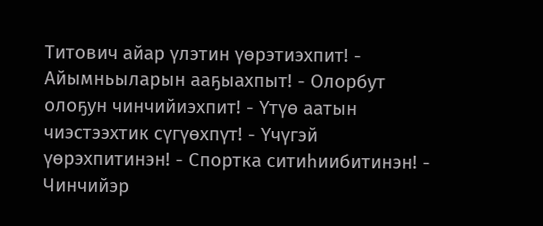Титович айар үлэтин үөрэтиэхпит! - Айымньыларын ааҕыахпыт! - Олорбут олоҕун чинчийиэхпит! - Үтүө аатын чиэстээхтик сүгүөхпүт! - Үчүгэй үөрэхпитинэн! - Спортка ситиһиибитинэн! - Чинчийэр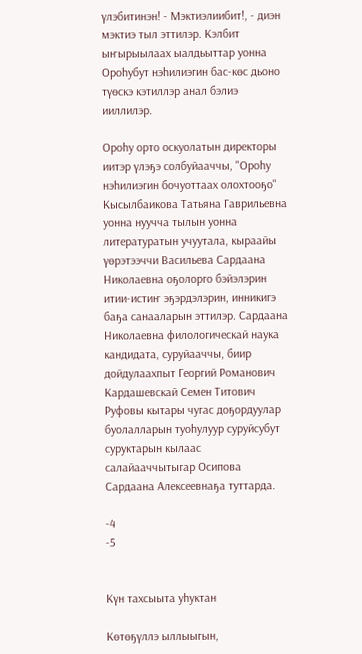үлэбитинэн! - Мэктиэлиибит!, - диэн мэктиэ тыл эттилэр. Кэлбит ыҥырыылаах ыалдьыттар уонна Ороһубут нэһилиэгин бас-көс дьоно түөскэ кэтиллэр анал бэлиэ ииллилэр.

Ороһу орто оскуолатын директоры иитэр үлэҕэ солбуйааччы, "Ороһу нэһилиэгин бочуоттаах олохтооҕо" Кысылбаикова Татьяна Гаврильевна уонна нуучча тылын уонна литературатын учуутала, кыраайы үөрэтээччи Васильева Сардаана Николаевна оҕолорго бэйэлэрин итии-истиҥ эҕэрдэлэрин, инникигэ баҕа санааларын эттилэр. Сардаана Николаевна филологическай наука кандидата, суруйааччы, биир дойдулаахпыт Георгий Романович Кардашевскай Семен Титович Руфовы кытары чугас доҕордуулар буолалларын туоһулуур суруйсубут суруктарын кылаас салайааччытыгар Осипова Сардаана Алексеевнаҕа туттарда.

-4
-5


Күн тахсыыта уһуктан

Көтөҕүллэ ыллыыгын,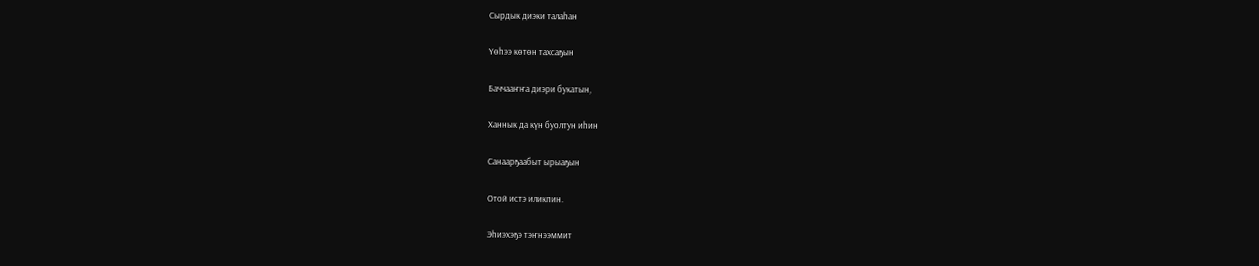Сырдык диэки талаһан

Үөһээ көтөн тахсаҕын

Баччааҥҥа диэри букатын,

Ханнык да күн буолтун иһин

Санаарҕаабыт ырыаҕын

Отой истэ иликпин.

Эһиэхэҕэ тэҥнээммит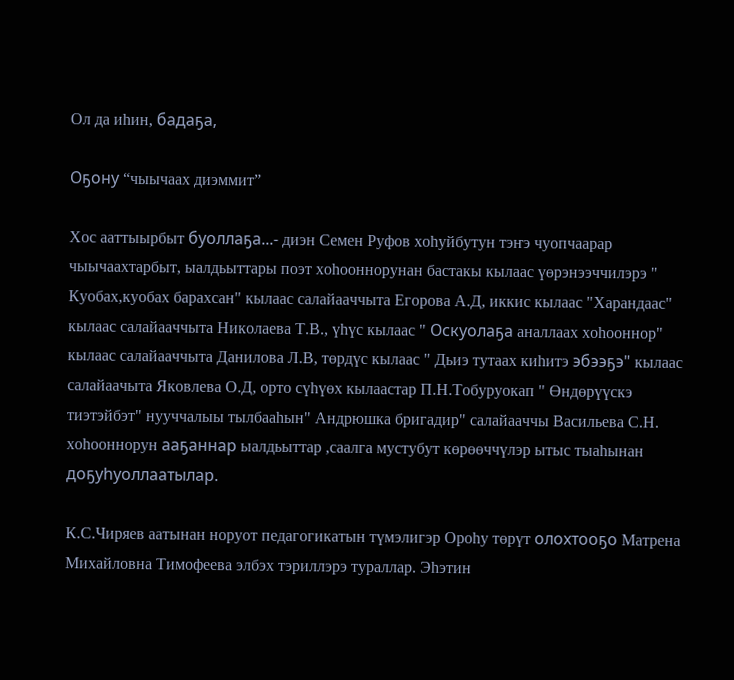Ол да иһин, бадаҕа,

Оҕону “чыычаах диэммит”

Хос ааттыырбыт буоллаҕа...- диэн Семен Руфов хоһуйбутун тэҥэ чуопчаарар чыычаахтарбыт, ыалдьыттары поэт хоһооннорунан бастакы кылаас үөрэнээччилэрэ " Куобах,куобах барахсан" кылаас салайааччыта Егорова А.Д, иккис кылаас "Харандаас" кылаас салайааччыта Николаева Т.В., үһүс кылаас " Оскуолаҕа аналлаах хоһооннор" кылаас салайааччыта Данилова Л.В, төрдүс кылаас " Дьиэ тутаах киһитэ эбээҕэ" кылаас салайаачыта Яковлева О.Д, орто сүһүөх кылаастар П.Н.Тобуруокап " Өндөрүүскэ тиэтэйбэт" нууччалыы тылбааһын" Андрюшка бригадир" салайааччы Васильева С.Н. хоһооннорун ааҕаннар ыалдьыттар ,саалга мустубут көрөөччүлэр ытыс тыаһынан доҕуһуоллаатылар.

К.С.Чиряев аатынан норуот педагогикатын түмэлигэр Ороһу төрүт олохтооҕо Матрена Михайловна Тимофеева элбэх тэриллэрэ тураллар. Эһэтин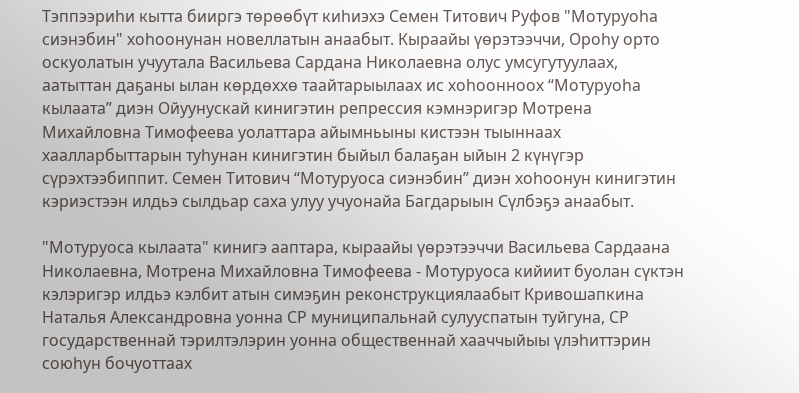Тэппээриһи кытта бииргэ төрөөбүт киһиэхэ Семен Титович Руфов "Мотуруоһа сиэнэбин" хоһоонунан новеллатын анаабыт. Кыраайы үөрэтээччи, Ороһу орто оскуолатын учуутала Васильева Сардана Николаевна олус умсугутуулаах, аатыттан даҕаны ылан көрдөххө таайтарыылаах ис хоһоонноох “Мотуруоһа кылаата” диэн Ойуунускай кинигэтин репрессия кэмнэригэр Мотрена Михайловна Тимофеева уолаттара айымньыны кистээн тыыннаах хаалларбыттарын туһунан кинигэтин быйыл балаҕан ыйын 2 күнүгэр сүрэхтээбиппит. Семен Титович “Мотуруоса сиэнэбин” диэн хоһоонун кинигэтин кэриэстээн илдьэ сылдьар саха улуу учуонайа Багдарыын Сүлбэҕэ анаабыт.

"Мотуруоса кылаата" кинигэ ааптара, кыраайы үөрэтээччи Васильева Сардаана Николаевна, Мотрена Михайловна Тимофеева - Мотуруоса кийиит буолан сүктэн кэлэригэр илдьэ кэлбит атын симэҕин реконструкциялаабыт Кривошапкина Наталья Александровна уонна СР муниципальнай сулууспатын туйгуна, СР государственнай тэрилтэлэрин уонна общественнай хааччыйыы үлэһиттэрин союһун бочуоттаах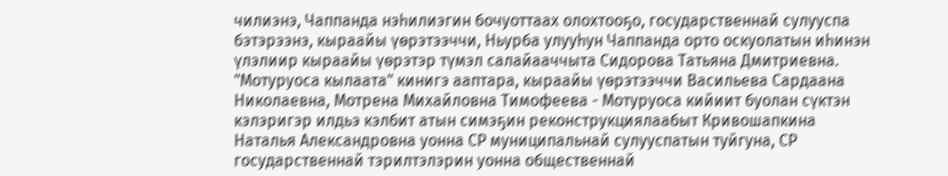чилиэнэ, Чаппанда нэһилиэгин бочуоттаах олохтооҕо, государственнай сулууспа бэтэрээнэ, кыраайы үөрэтээччи, Ньурба улууһун Чаппанда орто оскуолатын иһинэн үлэлиир кыраайы үөрэтэр түмэл салайааччыта Сидорова Татьяна Дмитриевна.
"Мотуруоса кылаата" кинигэ ааптара, кыраайы үөрэтээччи Васильева Сардаана Николаевна, Мотрена Михайловна Тимофеева - Мотуруоса кийиит буолан сүктэн кэлэригэр илдьэ кэлбит атын симэҕин реконструкциялаабыт Кривошапкина Наталья Александровна уонна СР муниципальнай сулууспатын туйгуна, СР государственнай тэрилтэлэрин уонна общественнай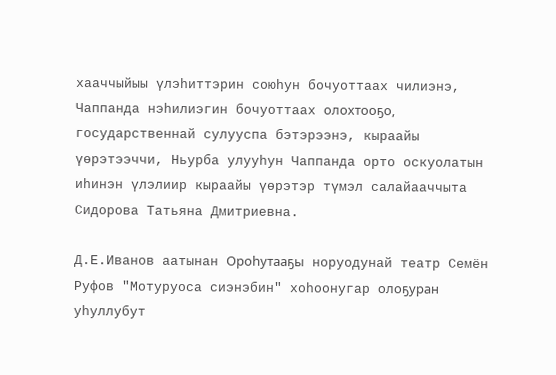хааччыйыы үлэһиттэрин союһун бочуоттаах чилиэнэ, Чаппанда нэһилиэгин бочуоттаах олохтооҕо, государственнай сулууспа бэтэрээнэ, кыраайы үөрэтээччи, Ньурба улууһун Чаппанда орто оскуолатын иһинэн үлэлиир кыраайы үөрэтэр түмэл салайааччыта Сидорова Татьяна Дмитриевна.

Д.Е.Иванов аатынан Ороһутааҕы норуодунай театр Семён Руфов "Мотуруоса сиэнэбин" хоһоонугар олоҕуран уһуллубут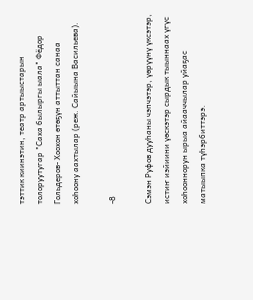тэттик киинэтин, театр артыыстарын толоруутугар "Саха былыргы ыала" Фёдор Гольдеров- Хоохон өтөҕүн аттыттан санаа хоһоону аахтылар (реж. Сайыына Васильева).

-8

Сэмэн Руфов дууһаны чэпчэтэр, үөрүүнү үксэтэр, истиҥ иэйиини үөскэтэр сырдык тыыннаах үгүс хоһооннорун ырыа айааччылар уйаҕас матыыпка түһэрбиттэрэ.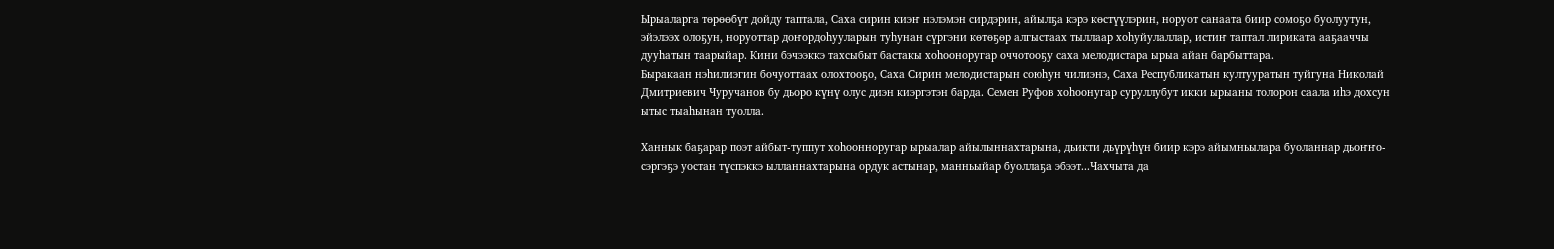Ырыаларга төрөөбүт дойду таптала, Саха сирин киэҥ нэлэмэн сирдэрин, айылҕа кэрэ көстүүлэрин, норуот санаата биир сомоҕо буолуутун, эйэлээх олоҕун, норуоттар доҥордоһууларын туһунан сүргэни көтөҕөр алгыстаах тыллаар хоһуйулаллар, истиҥ таптал лириката ааҕааччы дууһатын таарыйар. Кини бэчээккэ тахсыбыт бастакы хоһооноругар оччотооҕу саха мелодистара ырыа айан барбыттара.
Быракаан нэһилиэгин бочуоттаах олохтооҕо, Саха Сирин мелодистарын союһун чилиэнэ, Саха Республикатын култууратын туйгуна Николай Дмитриевич Чуручанов бу дьоро күнү олус диэн киэргэтэн барда. Семен Руфов хоһоонугар суруллубут икки ырыаны толорон саала иһэ дохсун ытыс тыаһынан туолла.

Ханнык баҕарар поэт айбыт-туппут хоһоонноругар ырыалар айылыннахтарына, дьикти дьүрүһүн биир кэрэ айымньылара буоланнар дьоҥҥо-сэргэҕэ уостан түспэккэ ылланнахтарына ордук астынар, манньыйар буоллаҕа эбээт...Чахчыта да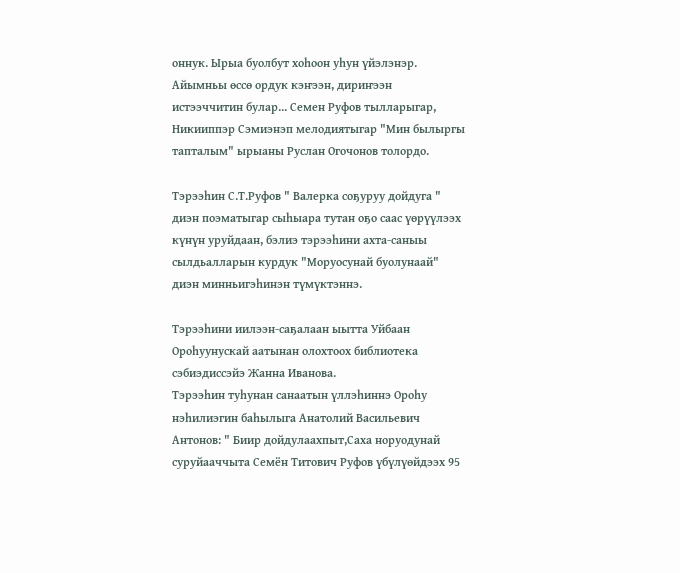оннук. Ырыа буолбут хоһоон уһун үйэлэнэр. Айымньы өссө ордук кэҥээн, дириҥээн истээччитин булар... Семен Руфов тылларыгар, Никииппэр Сэмиэнэп мелодиятыгар "Мин былыргы тапталым" ырыаны Руслан Огочонов толордо.

Тэрээһин С.Т.Руфов " Валерка соҕуруу дойдуга " диэн поэматыгар сыһыара тутан оҕо саас үөрүүлээх күнүн уруйдаан, бэлиэ тэрээһини ахта-саныы сылдьалларын курдук "Моруосунай буолунаай" диэн минньигэһинэн түмүктэннэ.

Тэрээһини иилээн-саҕалаан ыытта Уйбаан Ороһуунускай аатынан олохтоох библиотека сэбиэдиссэйэ Жанна Иванова.
Тэрээһин туһунан санаатын үллэһиннэ Ороһу нэһилиэгин баһылыга Анатолий Васильевич Антонов: " Биир дойдулаахпыт,Саха норуодунай суруйааччыта Семён Титович Руфов үбүлүөйдээх 95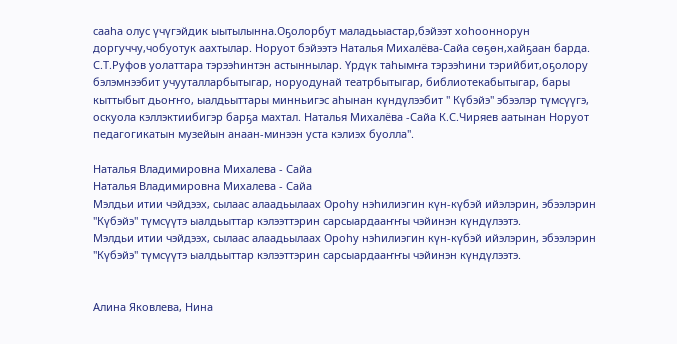сааһа олус үчүгэйдик ыытылынна.Оҕолорбут маладьыастар,бэйээт хоһооннорун доргуччу,чобуотук аахтылар. Норуот бэйээтэ Наталья Михалёва-Сайа сөҕөн,хайҕаан барда. С.Т.Руфов уолаттара тэрээһинтэн астыннылар. Үрдүк таһымҥа тэрээһини тэрийбит,оҕолору бэлэмнээбит учууталларбытыгар, норуодунай театрбытыгар, библиотекабытыгар, бары кыттыбыт дьоҥҥо, ыалдьыттары минньигэс аһынан күндүлээбит " Күбэйэ" эбээлэр түмсүүгэ, оскуола кэллэктиибигэр барҕа махтал. Наталья Михалёва -Сайа К.С.Чиряев аатынан Норуот педагогикатын музейын анаан-минээн уста кэлиэх буолла".

Наталья Владимировна Михалева - Сайа
Наталья Владимировна Михалева - Сайа
Мэлдьи итии чэйдээх, сылаас алаадьылаах Ороһу нэһилиэгин күн-күбэй ийэлэрин, эбээлэрин "Күбэйэ" түмсүүтэ ыалдьыттар кэлээттэрин сарсыардааҥҥы чэйинэн күндүлээтэ.
Мэлдьи итии чэйдээх, сылаас алаадьылаах Ороһу нэһилиэгин күн-күбэй ийэлэрин, эбээлэрин "Күбэйэ" түмсүүтэ ыалдьыттар кэлээттэрин сарсыардааҥҥы чэйинэн күндүлээтэ.


Алина Яковлева, Нина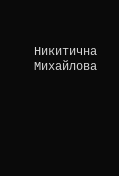Никитична Михайлова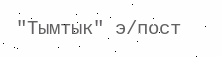"Тымтык" э/пост